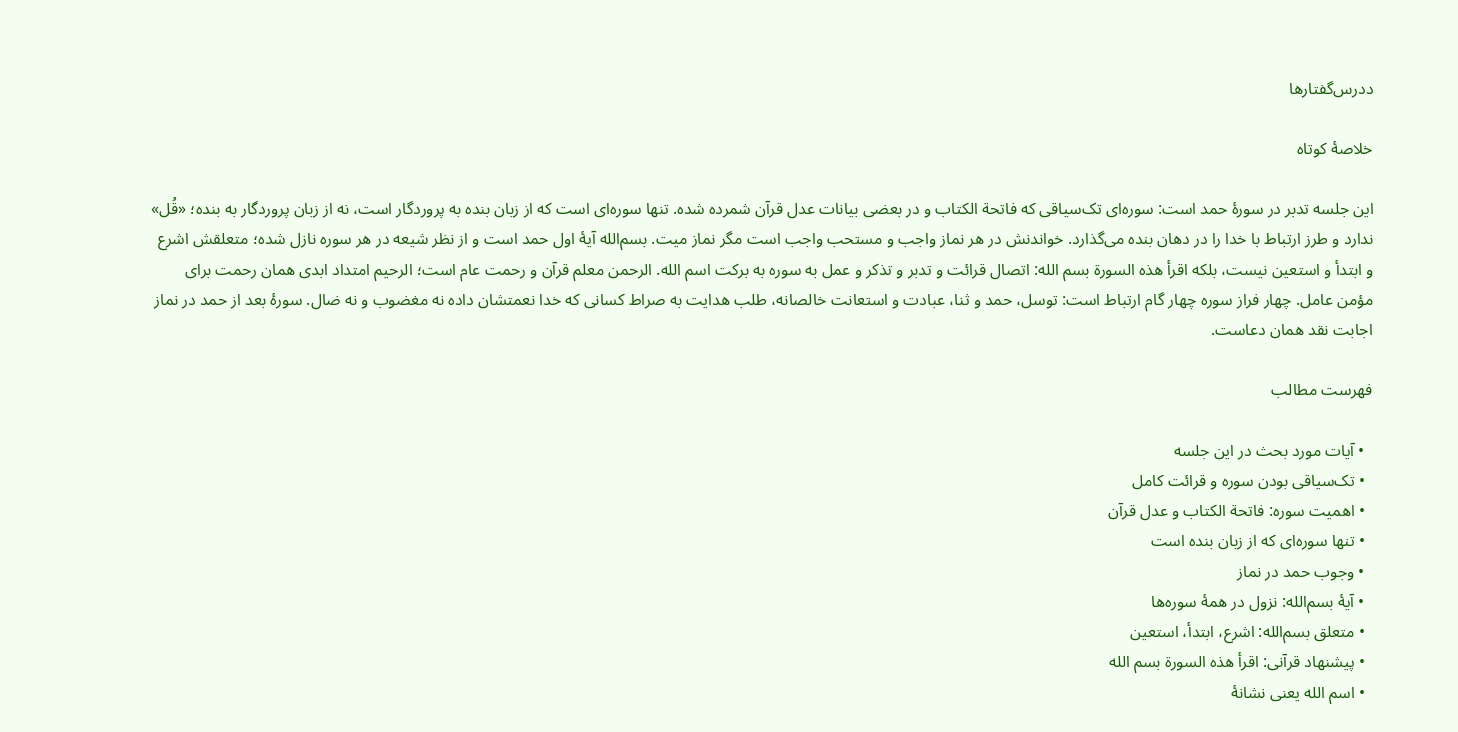ددرس‌گفتارها

خلاصهٔ کوتاه

این جلسه تدبر در سورهٔ حمد است: سوره‌ای تک‌سیاقی که فاتحة الکتاب و در بعضی بیانات عدل قرآن شمرده شده. تنها سوره‌ای است که از زبان بنده به پروردگار است، نه از زبان پروردگار به بنده؛ «قُل» ندارد و طرز ارتباط با خدا را در دهان بنده می‌گذارد. خواندنش در هر نماز واجب و مستحب واجب است مگر نماز میت. بسم‌الله آیهٔ اول حمد است و از نظر شیعه در هر سوره نازل شده؛ متعلقش اشرع و ابتدأ و استعین نیست، بلکه اقرأ هذه السورة بسم الله: اتصال قرائت و تدبر و تذکر و عمل به سوره به برکت اسم الله. الرحمن معلم قرآن و رحمت عام است؛ الرحیم امتداد ابدی همان رحمت برای مؤمن عامل. چهار فراز سوره چهار گام ارتباط است: توسل، حمد و ثنا، عبادت و استعانت خالصانه، طلب هدایت به صراط کسانی که خدا نعمتشان داده نه مغضوب و نه ضال. سورهٔ بعد از حمد در نماز اجابت نقد همان دعاست.

فهرست مطالب

  • آیات مورد بحث در این جلسه
  • تک‌سیاقی بودن سوره و قرائت کامل
  • اهمیت سوره: فاتحة الکتاب و عدل قرآن
  • تنها سوره‌ای که از زبان بنده است
  • وجوب حمد در نماز
  • آیهٔ بسم‌الله: نزول در همهٔ سوره‌ها
  • متعلق بسم‌الله: اشرع، ابتدأ، استعین
  • پیشنهاد قرآنی: اقرأ هذه السورة بسم الله
  • اسم الله یعنی نشانهٔ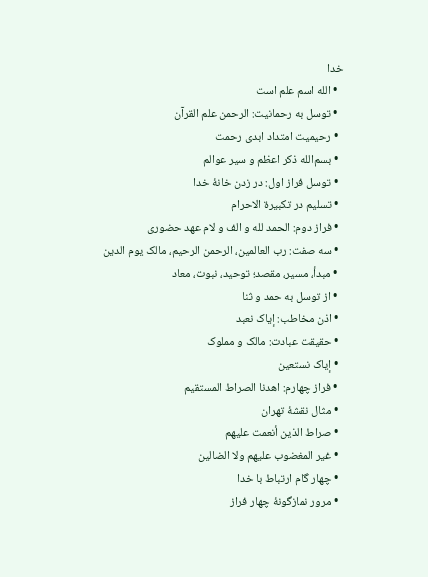خدا
  • الله اسم علم است
  • توسل به رحمانیت: الرحمن علم القرآن
  • رحیمیت امتداد ابدی رحمت
  • بسم‌الله ذکر اعظم و سیر عوالم
  • توسل فراز اول: در زدن خانهٔ خدا
  • تسلیم در تکبیرة الاحرام
  • فراز دوم: الحمد لله و الف و لام عهد حضوری
  • سه صفت: رب العالمین، الرحمن الرحیم، مالک یوم الدین
  • مبدأ، مسیر، مقصد؛ توحید، نبوت، معاد
  • از توسل به حمد و ثنا
  • اذن مخاطب: إیاک نعبد
  • حقیقت عبادت: مالک و مملوک
  • إیاک نستعین
  • فراز چهارم: اهدنا الصراط المستقیم
  • مثال نقشهٔ تهران
  • صراط الذین أنعمت علیهم
  • غیر المغضوب علیهم ولا الضالین
  • چهار گام ارتباط با خدا
  • مرور نمازگونهٔ چهار فراز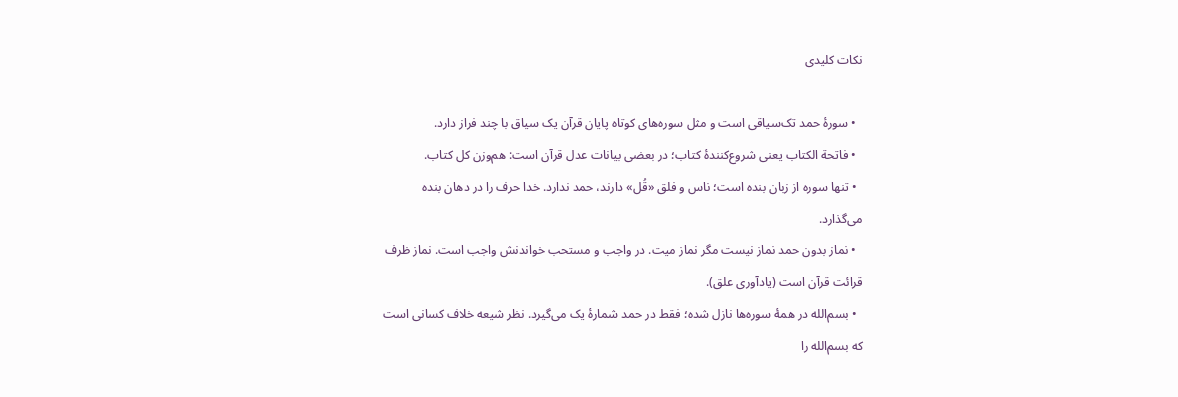نکات کلیدی

  • سورهٔ حمد تک‌سیاقی است و مثل سوره‌های کوتاه پایان قرآن یک سیاق با چند فراز دارد.
  • فاتحة الکتاب یعنی شروع‌کنندهٔ کتاب؛ در بعضی بیانات عدل قرآن است: هم‌وزن کل کتاب.
  • تنها سوره از زبان بنده است؛ ناس و فلق «قُل» دارند، حمد ندارد. خدا حرف را در دهان بنده می‌گذارد.
  • نماز بدون حمد نماز نیست مگر نماز میت. در واجب و مستحب خواندنش واجب است. نماز ظرف قرائت قرآن است (یادآوری علق).
  • بسم‌الله در همهٔ سوره‌ها نازل شده؛ فقط در حمد شمارهٔ یک می‌گیرد. نظر شیعه خلاف کسانی است که بسم‌الله را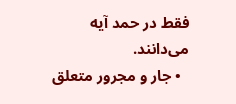فقط در حمد آیه می‌دانند.
  • جار و مجرور متعلق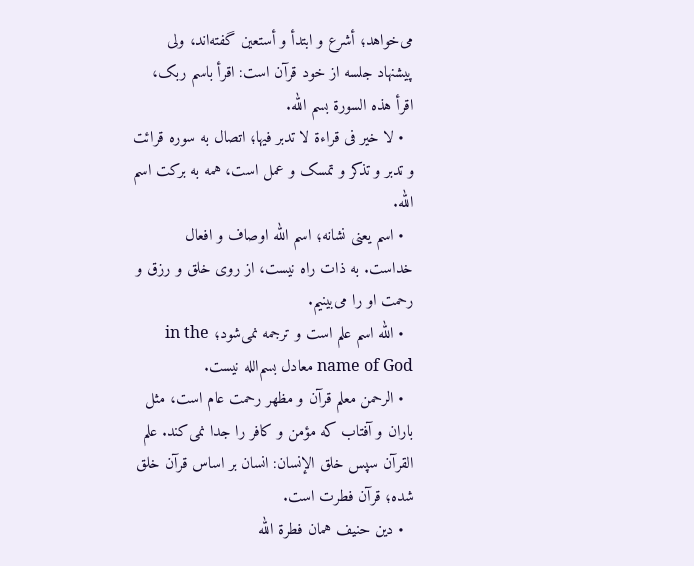می‌خواهد؛ أشرع و ابتدأ و أستعین گفته‌اند، ولی پیشنهاد جلسه از خود قرآن است: اقرأ باسم ربک، اقرأ هذه السورة بسم الله.
  • لا خیر فی قراءة لا تدبر فیها؛ اتصال به سوره قرائت و تدبر و تذکر و تمسک و عمل است، همه به برکت اسم الله.
  • اسم یعنی نشانه؛ اسم الله اوصاف و افعال خداست. به ذات راه نیست، از روی خلق و رزق و رحمت او را می‌بینیم.
  • الله اسم علم است و ترجمه نمی‌شود؛ in the name of God معادل بسم‌الله نیست.
  • الرحمن معلم قرآن و مظهر رحمت عام است، مثل باران و آفتاب که مؤمن و کافر را جدا نمی‌کند. علم القرآن سپس خلق الإنسان: انسان بر اساس قرآن خلق شده؛ قرآن فطرت است.
  • دین حنیف همان فطرة الله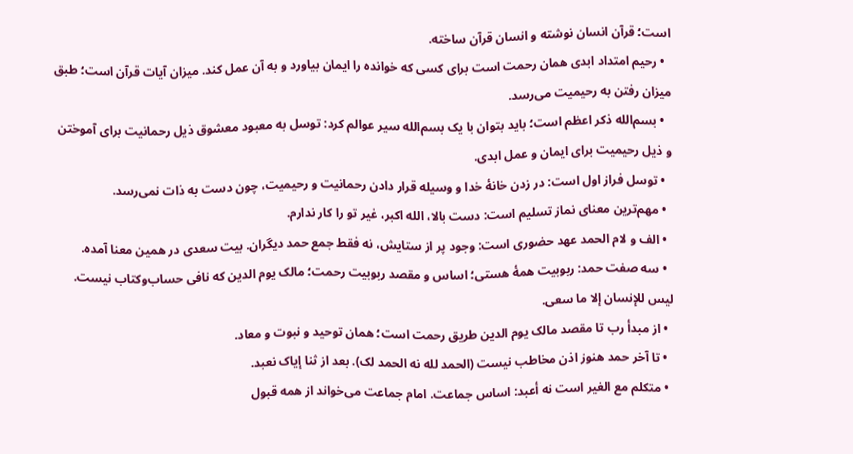است؛ قرآن انسان نوشته و انسان قرآن ساخته.
  • رحیم امتداد ابدی همان رحمت است برای کسی که خوانده را ایمان بیاورد و به آن عمل کند. میزان آیات قرآن است؛ طبق میزان رفتن به رحیمیت می‌رسد.
  • بسم‌الله ذکر اعظم است؛ باید بتوان با یک بسم‌الله سیر عوالم کرد: توسل به معبود معشوق ذیل رحمانیت برای آموختن و ذیل رحیمیت برای ایمان و عمل ابدی.
  • توسل فراز اول است: در زدن خانهٔ خدا و وسیله قرار دادن رحمانیت و رحیمیت، چون دست به ذات نمی‌رسد.
  • مهم‌ترین معنای نماز تسلیم است: دست بالا، الله اکبر، غیر تو را کار ندارم.
  • الف و لام الحمد عهد حضوری است: وجود پر از ستایش، نه فقط جمع حمد دیگران. بیت سعدی در همین معنا آمده.
  • سه صفت حمد: ربوبیت همهٔ هستی؛ اساس و مقصد ربوبیت رحمت؛ مالک یوم الدین که نافی حساب‌وکتاب نیست. لیس للإنسان إلا ما سعی.
  • از مبدأ رب تا مقصد مالک یوم الدین طریق رحمت است؛ همان توحید و نبوت و معاد.
  • تا آخر حمد هنوز اذن مخاطب نیست (الحمد لله نه الحمد لک). بعد از ثنا إیاک نعبد.
  • متکلم مع الغیر است نه أعبد: اساس جماعت. امام جماعت می‌خواند از همه قبول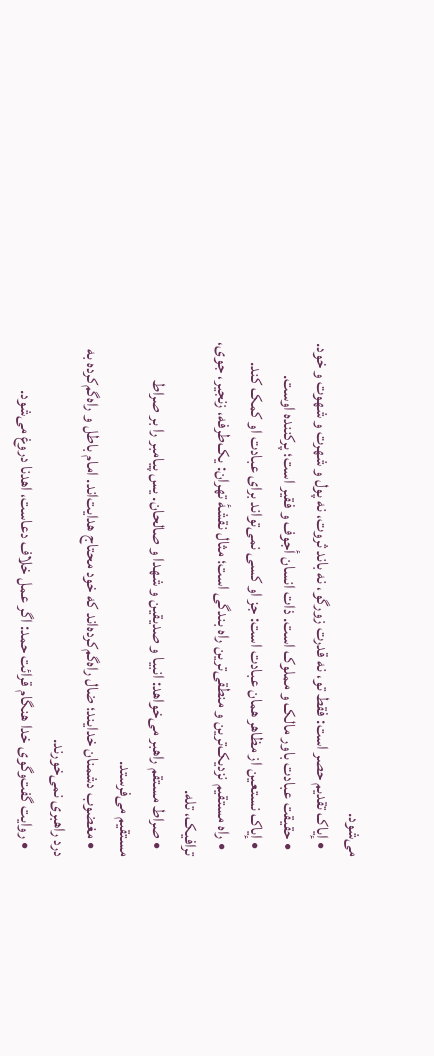می‌شود.
  • إیاک تقدیم حصر است: فقط تو، نه قدرت زورگو، نه باند ثروت، نه پول و شهرت و شهوت و خود.
  • حقیقت عبادت باور مالک و مملوک است. ذات انسان أجوف و فقیر است؛ پرکننده اوست.
  • إیاک نستعین از مظاهر همان عبادت است: جز او کسی نمی‌تواند برای عبادت او کمک کند.
  • راه مستقیم نزدیک‌ترین و منطقی‌ترین راه بندگی است؛ مثال نقشهٔ تهران: یک‌طرفه، زنجیر، جوی، ترافیک، تله.
  • صراط مستقم راهبر می‌خواهد: انبیا و صدیقین و شهدا و صالحان. یس پیامبر را بر صراط مستقیم می‌فرستد.
  • مغضوب دشمنان خدایند؛ ضال راه‌گم‌کرده‌اند که خود محتاج هدایت‌اند. امام باطل و راه‌گم‌کرده به درد راهبری نمی‌خورند.
  • روایت گفت‌وگوی خدا هنگام قرائت حمد: اگر عمل خلاف دعاست، اهدنا دروغ می‌شود.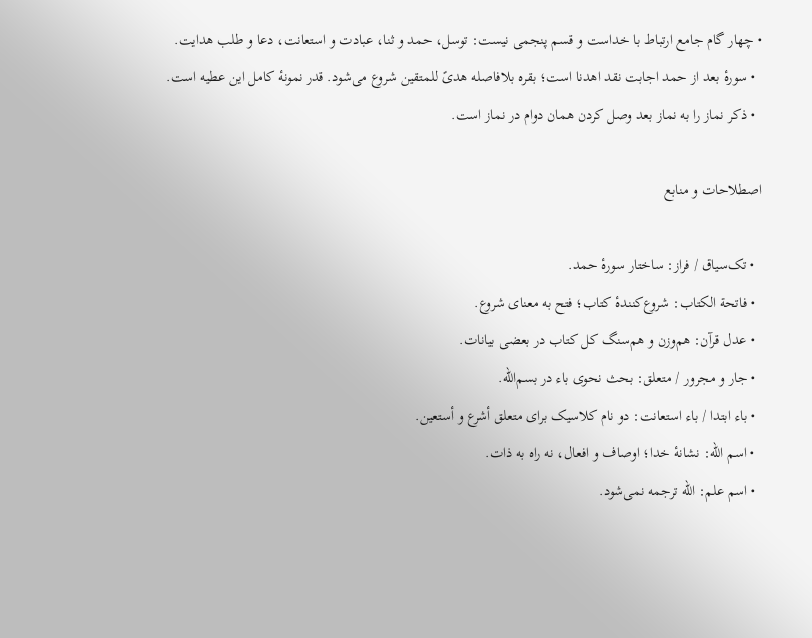• چهار گام جامع ارتباط با خداست و قسم پنجمی نیست: توسل، حمد و ثنا، عبادت و استعانت، دعا و طلب هدایت.
  • سورهٔ بعد از حمد اجابت نقد اهدنا است؛ بقره بلافاصله هدیً للمتقین شروع می‌شود. قدر نمونهٔ کامل این عطیه است.
  • ذکر نماز را به نماز بعد وصل کردن همان دوام در نماز است.

اصطلاحات و منابع

  • تک‌سیاق / فراز: ساختار سورهٔ حمد.
  • فاتحة الکتاب: شروع‌کنندهٔ کتاب؛ فتح به معنای شروع.
  • عدل قرآن: هم‌وزن و هم‌سنگ کل کتاب در بعضی بیانات.
  • جار و مجرور / متعلق: بحث نحوی باء در بسم‌الله.
  • باء ابتدا / باء استعانت: دو نام کلاسیک برای متعلق أشرع و أستعین.
  • اسم الله: نشانهٔ خدا؛ اوصاف و افعال، نه راه به ذات.
  • اسم علم: الله ترجمه نمی‌شود.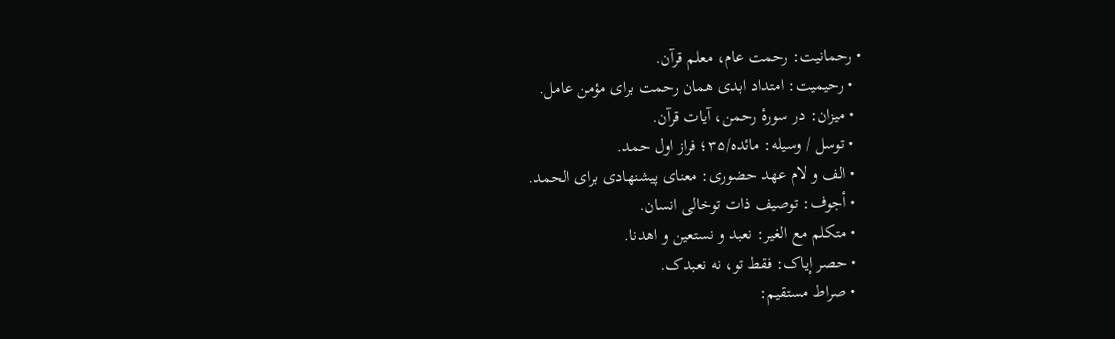• رحمانیت: رحمت عام، معلم قرآن.
  • رحیمیت: امتداد ابدی همان رحمت برای مؤمن عامل.
  • میزان: در سورهٔ رحمن، آیات قرآن.
  • توسل / وسیله: مائده/۳۵؛ فراز اول حمد.
  • الف و لام عهد حضوری: معنای پیشنهادی برای الحمد.
  • أجوف: توصیف ذات توخالی انسان.
  • متکلم مع الغیر: نعبد و نستعین و اهدنا.
  • حصر إیاک: فقط تو، نه نعبدک.
  • صراط مستقیم: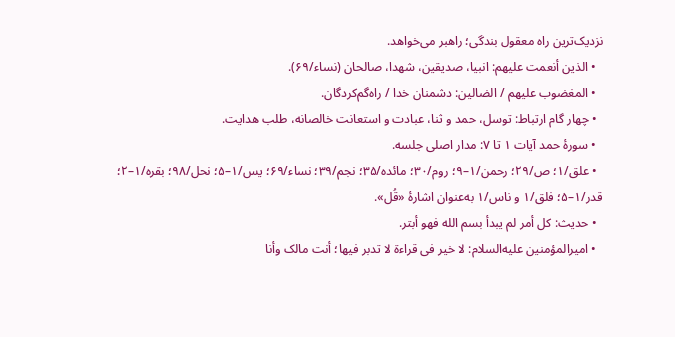نزدیک‌ترین راه معقول بندگی؛ راهبر می‌خواهد.
  • الذین أنعمت علیهم: انبیا، صدیقین، شهدا، صالحان (نساء/۶۹).
  • المغضوب علیهم / الضالین: دشمنان خدا / راه‌گم‌کردگان.
  • چهار گام ارتباط: توسل، حمد و ثنا، عبادت و استعانت خالصانه، طلب هدایت.
  • سورهٔ حمد آیات ۱ تا ۷: مدار اصلی جلسه.
  • علق/۱؛ ص/۲۹؛ رحمن/۱–۹؛ روم/۳۰؛ مائده/۳۵؛ نجم/۳۹؛ نساء/۶۹؛ یس/۱–۵؛ نحل/۹۸؛ بقره/۱–۲؛ قدر/۱–۵؛ فلق/۱ و ناس/۱ به‌عنوان اشارهٔ «قُل».
  • حدیث: کل أمر لم یبدأ بسم الله فهو أبتر.
  • امیرالمؤمنین علیه‌السلام: لا خیر فی قراءة لا تدبر فیها؛ أنت مالک وأنا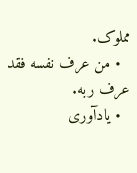مملوک.
  • من عرف نفسه فقد عرف ربه.
  • یادآوری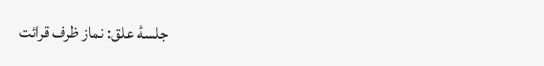جلسهٔ علق: نماز ظرف قرائت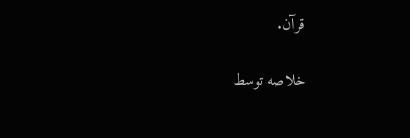قرآن.

خلاصه توسط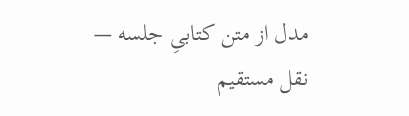مدل از متن کتابیِ جلسه — نقل مستقیم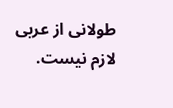طولانی از عربی لازم نیست.